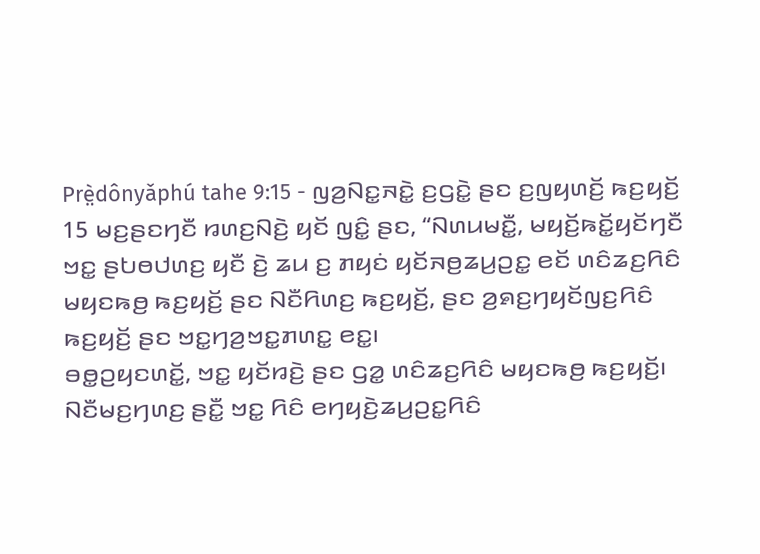Prè̤dônyǎphú tahe 9:15 - ꤜꤤ꤬ꤡꤢ꤭ꤏꤢꤧ꤭ ꤢ꤬ꤞꤢꤧ꤭ ꤔꤢ ꤢ꤬ꤜꤟꤛꤢꤩ꤬ ꤒꤢ꤬ꤟꤢꤩ꤬
15 ꤗꤢ꤬ꤔꤢꤚꤢꤪ ꤙꤛꤢ꤬ꤡꤢꤧ꤬ ꤟꤢꤩ ꤜꤢꤨ꤭ ꤔꤢ, “ꤡꤛꤣꤗꤢꤪ꤭, ꤗꤟꤢꤩ꤬ꤒꤢꤩ꤭ꤟꤢꤩꤚꤢꤪ ꤠꤢ꤭ ꤔꤝꤥꤓꤛꤢ꤬ ꤟꤢꤪ ꤢꤧ꤬ ꤘꤣ ꤢ꤬ ꤊꤟꤢꤦ ꤟꤢꤩꤏꤥ꤬ꤘꤣ꤬ꤑꤢ꤭ ꤕꤢꤩ ꤛꤢꤨꤘꤢ꤬ꤖꤢꤨ ꤗꤟꤢꤒꤥ꤬ ꤒꤢ꤬ꤟꤢꤩ꤬ ꤔꤢ ꤡꤢꤪꤖꤛꤢ꤬ ꤒꤢ꤬ꤟꤢꤩ꤬, ꤔꤢ ꤤ꤬ꤎꤢ꤬ꤚꤟꤢꤩꤜꤢ꤬ꤖꤢꤨ ꤒꤢ꤬ꤟꤢꤩ꤬ ꤔꤢ ꤠꤢ꤭ꤚꤤ꤬ꤠꤢ꤭ꤊꤛꤢ꤭ ꤕꤢ꤭꤯
ꤋꤥ꤭ꤑꤟꤢꤛꤢꤩ꤭, ꤠꤢ꤭ ꤟꤢꤩꤙꤢꤧ꤬ ꤔꤢ ꤞꤤ꤭ ꤛꤢꤨꤘꤢ꤬ꤖꤢꤨ ꤗꤟꤢꤒꤥ꤬ ꤒꤢ꤬ꤟꤢꤩ꤬꤯ ꤡꤢꤪꤗꤢ꤬ꤚꤛꤢ꤬ ꤔꤢꤪ꤭ ꤠꤢ꤭ ꤖꤢꤨ ꤕꤚꤟꤢꤧ꤬ꤘꤣ꤬ꤑꤢ꤭ꤖꤢꤨ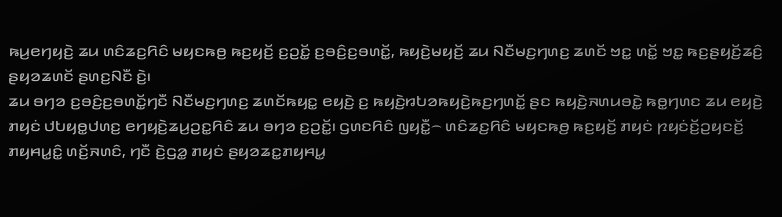ꤒꤣ꤬ꤕꤚꤟꤢꤧ꤬ ꤘꤣ ꤛꤢꤨꤘꤢ꤬ꤖꤢꤨ ꤗꤟꤢꤒꤥ꤬ ꤒꤢ꤬ꤟꤢꤩ꤬ ꤢ꤬ꤑꤢꤩ꤭ ꤢ꤬ꤋꤢꤨ꤬ꤢ꤬ꤋꤛꤢꤩ꤭, ꤒꤟꤢꤧ꤬ꤗꤟꤢꤩ꤬ ꤘꤣ ꤡꤢꤪꤗꤢ꤬ꤚꤛꤢ꤬ ꤘꤛꤢꤩ ꤠꤢ꤭ ꤛꤢꤩ꤭ ꤠꤢ꤭ ꤒꤢ꤬ꤔꤟꤢꤩ꤬ꤘꤢꤨ꤬ ꤔꤟꤤꤘꤛꤢꤩ ꤔꤛꤢ꤬ꤡꤢꤪ ꤢꤧ꤬꤯
ꤘꤣ ꤋꤚꤤ ꤢ꤬ꤋꤢꤨ꤬ꤢ꤬ꤋꤛꤢꤩ꤭ꤚꤢꤪ ꤡꤢꤪꤗꤢ꤬ꤚꤛꤢ꤬ ꤘꤛꤢꤩꤒꤟꤢ꤭ ꤕꤟꤢꤧ꤬ ꤢ꤬ ꤒꤟꤢꤧ꤬ꤙꤝꤤꤒꤟꤢꤧ꤬ꤒꤢ꤬ꤚꤛꤢꤩ꤭ ꤔꤢ ꤒꤟꤢꤧ꤬ꤏꤛꤣꤋꤢꤧ꤭ ꤒꤥ꤭ꤚꤛꤢ ꤘꤣ ꤕꤟꤢꤧ꤬ ꤊꤟꤢꤦ ꤓꤝꤟꤥ꤭ꤓꤛꤢ꤬ ꤕꤚꤟꤢꤧ꤬ꤘꤣ꤬ꤑꤢ꤭ꤖꤢꤨ ꤘꤣ ꤋꤚꤤ ꤢ꤬ꤑꤢꤩ꤭꤯ ꤞꤛꤢꤖꤢꤨ ꤜꤟꤢꤪ꤭꤮ ꤛꤢꤨꤘꤢ꤬ꤖꤢꤨ ꤗꤟꤢꤒꤥ꤬ ꤒꤢ꤬ꤟꤢꤩ꤬ ꤊꤟꤢꤦ ꤐꤟꤢꤦꤢꤩ꤬ꤑꤟꤢꤢꤩ꤬ ꤊꤟꤌꤣ꤭ꤢꤨ꤭ ꤛꤢꤩ꤬ꤏꤛꤢꤨ, ꤚꤢꤪ ꤢꤧ꤬ꤞꤤ꤭ ꤊꤟꤢꤦ ꤔꤟꤤꤘꤢ꤭ꤊꤟꤌꤣ꤭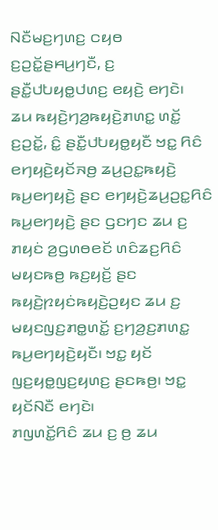ꤡꤢꤪꤗꤢ꤬ꤚꤛꤢ꤬ ꤍꤟꤥ ꤢ꤬ꤑꤢꤩ꤭ꤔꤌꤣ꤬ꤚꤢꤪ, ꤢ꤬ ꤔꤢꤪ꤭ꤓꤝꤟꤥ꤭ꤓꤛꤢ꤬ ꤕꤟꤢꤧ꤬ ꤕꤚꤢꤧ꤯
ꤘꤣ ꤒꤟꤢꤧ꤬ꤚꤤ꤬ꤒꤟꤢꤧ꤬ꤊꤛꤢ꤭ ꤛꤢꤩ꤭ ꤢ꤬ꤑꤢꤩ꤭, ꤢꤨ꤭ ꤔꤢꤪ꤭ꤓꤝꤟꤥ꤭ꤟꤢꤪ ꤠꤢ꤭ ꤖꤢꤨ ꤕꤚꤟꤢꤧ꤬ꤟꤢꤩꤏꤥ꤬ ꤘꤣ꤬ꤑꤢ꤭ꤒꤟꤢꤧ꤬ ꤒꤣ꤬ꤕꤚꤟꤢꤧ꤬ ꤔꤢ ꤕꤚꤟꤢꤧ꤬ꤘꤣ꤬ꤑꤢ꤭ꤖꤢꤨ ꤒꤣ꤬ꤕꤚꤟꤢꤧ꤬ ꤔꤢ ꤞꤢꤚꤢ ꤘꤣ ꤢ꤬ ꤊꤟꤢꤦ ꤤ꤬ꤞꤛꤥꤕꤢꤩ ꤛꤢꤨꤘꤢ꤬ꤖꤢꤨ ꤗꤟꤢꤒꤥ꤬ ꤒꤢ꤬ꤟꤢꤩ꤬ ꤔꤢ ꤒꤟꤢꤧ꤬ꤐꤟꤢꤦꤒꤟꤢꤧ꤬ꤑꤟꤢ ꤘꤣ ꤢ꤬ ꤗꤟꤢꤜꤢ꤬ꤊꤥ꤭ꤛꤢꤩ꤭ ꤢ꤬ꤚꤤ꤬ꤢ꤬ꤊꤛꤢ꤭ ꤒꤣ꤬ꤕꤚꤟꤢꤧ꤬ꤟꤢꤪ꤯ ꤠꤢ꤭ ꤟꤢꤩ ꤜꤢ꤬ꤟꤥ꤭ꤜꤢ꤬ꤟꤛꤢ꤬ ꤔꤢꤒꤥ꤬꤯ ꤠꤢ꤭ ꤟꤢꤩꤡꤢꤪ ꤕꤚꤢꤧ꤯
ꤊꤜꤛꤢꤩ꤭ꤖꤢꤨ ꤘꤣ ꤢ꤬ ꤥ꤬ ꤘꤣ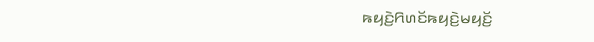ꤒꤟꤢꤧ꤬ꤖꤛꤢꤩꤒꤟꤢꤧ꤬ꤗꤟꤢꤩ꤬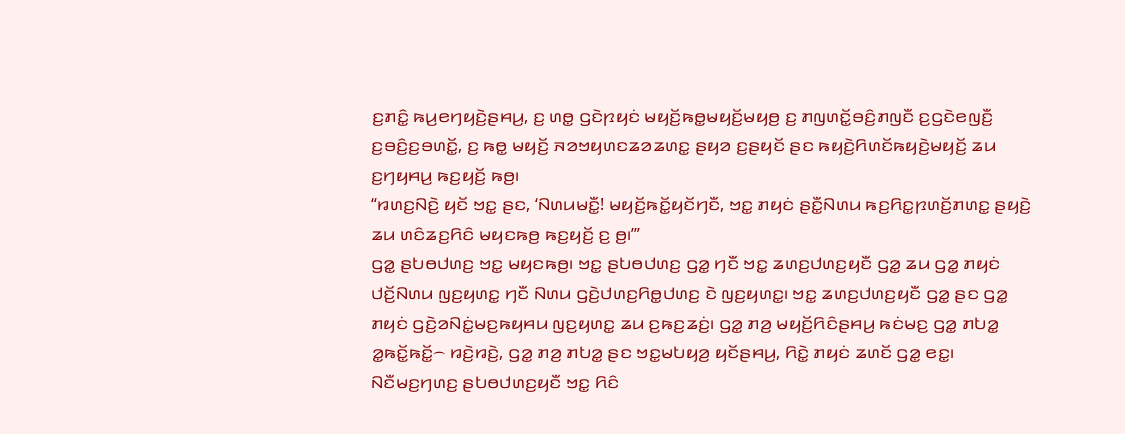ꤢ꤬ꤊꤢꤨ꤭ ꤒꤣ꤬ꤕꤚꤟꤢꤧ꤬ꤔꤌꤣ꤬, ꤢ꤬ ꤛꤥ꤭ ꤞꤢꤧꤐꤟꤢꤦ ꤗꤟꤢꤩ꤬ꤒꤥ꤭ꤗꤟꤢꤩ꤬ꤗꤟꤥ꤬ ꤢ꤬ ꤊꤜꤛꤢꤩ꤭ꤋꤢꤨ꤬ꤊꤜꤢꤪ ꤢ꤬ꤞꤢꤧꤕꤜꤢꤪ꤬ ꤢ꤬ꤋꤢꤨ꤬ꤢ꤬ꤋꤛꤢꤩ꤭, ꤢ꤬ ꤒꤥ꤭ ꤗꤟꤢꤩ꤬ ꤏꤤꤠꤟꤛꤢꤘꤤꤘꤛꤢ꤭ ꤔꤟꤤ ꤢ꤬ꤔꤟꤢꤩ ꤔꤢ ꤒꤟꤢꤧ꤬ꤖꤛꤢꤩꤒꤟꤢꤧ꤬ꤗꤟꤢꤩ꤬ ꤘꤣ ꤢ꤬ꤚꤟꤌꤣ꤬ ꤒꤢ꤬ꤟꤢꤩ꤬ ꤒꤥ꤬꤯
“ꤙꤛꤢ꤬ꤡꤢꤧ꤬ ꤟꤢꤩ ꤠꤢ꤭ ꤔꤢ, ‘ꤡꤛꤣꤗꤢꤪ꤭! ꤗꤟꤢꤩ꤬ꤒꤢꤩ꤭ꤟꤢꤩꤚꤢꤪ, ꤠꤢ꤭ ꤊꤟꤢꤦ ꤔꤢꤪ꤭ꤡꤛꤣ ꤒꤢ꤬ꤖꤢ꤭ꤐꤛꤢꤩ꤬ꤊꤛꤢ꤭ ꤔꤟꤢꤧ꤬ ꤘꤣ ꤛꤢꤨꤘꤢ꤬ꤖꤢꤨ ꤗꤟꤢꤒꤥ꤬ ꤒꤢ꤬ꤟꤢꤩ꤬ ꤢ꤬ ꤥ꤬꤯’”
ꤞꤤ꤭ ꤔꤝꤥꤓꤛꤢ꤬ ꤠꤢ꤭ ꤗꤟꤢꤒꤥ꤬꤯ ꤠꤢ꤭ ꤔꤝꤥꤓꤛꤢ꤬ ꤞꤤ꤭ ꤚꤢꤪ ꤠꤢ꤭ ꤘꤛꤢ꤬ꤓꤛꤢ꤬ꤟꤢꤪ ꤞꤤ꤭ ꤘꤣ ꤞꤤ꤭ ꤊꤟꤢꤦ ꤓꤢꤩ꤬ꤡꤛꤣ ꤜꤢ꤬ꤟꤛꤢ꤭ ꤚꤢꤪ ꤡꤛꤣ ꤞꤢꤧ꤬ꤓꤛꤢ꤬ꤖꤥ꤭ꤓꤛꤢ꤬ ꤢꤧ ꤜꤢ꤬ꤟꤛꤢ꤭꤯ ꤠꤢ꤭ ꤘꤛꤢ꤬ꤓꤛꤢ꤬ꤟꤢꤪ ꤞꤤ꤭ ꤔꤢ ꤞꤤ꤭ ꤊꤟꤢꤦ ꤞꤢꤧ꤬ꤤꤡꤢꤦ꤭ꤗꤢ꤬ꤒꤟꤌꤣ ꤜꤢ꤬ꤟꤛꤢ꤭ ꤘꤣ ꤢ꤬ꤒꤢ꤬ꤘꤢꤦ꤬꤯ ꤞꤤ꤭ ꤊꤤ꤬ ꤗꤟꤢꤩ꤬ꤖꤢꤨꤔꤌꤣ꤬ ꤒꤢꤦꤗꤢ꤬ ꤞꤤ꤭ ꤊꤝꤤ꤭ ꤤ꤭ꤒꤢꤩ꤭ꤒꤢꤩ꤭꤮ ꤙꤢꤧ꤬ꤙꤢꤧ꤬, ꤞꤤ꤭ ꤊꤤ꤬ ꤊꤝꤤ꤭ ꤔꤢ ꤠꤢ꤭ꤗꤝꤟꤤ꤬ ꤟꤢꤩꤔꤌꤣ꤬, ꤖꤢꤧ꤭ ꤊꤟꤢꤦ ꤘꤛꤢꤩ ꤞꤤ꤭ ꤕꤢ꤭꤯
ꤡꤢꤪꤗꤢ꤬ꤚꤛꤢ꤬ ꤔꤝꤥꤓꤛꤢ꤬ꤟꤢꤪ ꤠꤢ꤭ ꤖꤢꤨ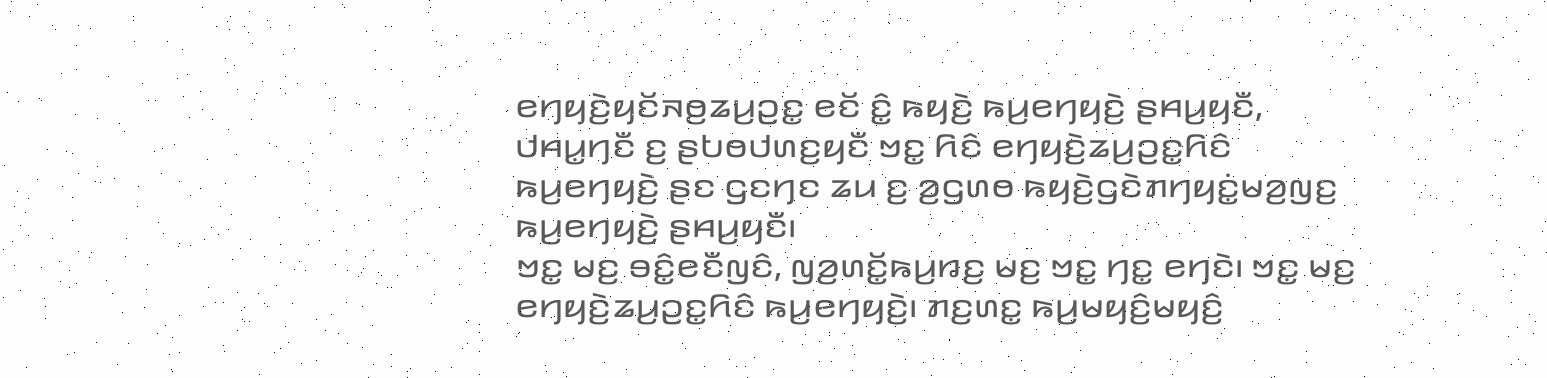ꤕꤚꤟꤢꤧ꤬ꤟꤢꤩꤏꤥ꤬ꤘꤣ꤬ꤑꤢ꤭ ꤕꤢꤩ ꤢꤨ꤭ ꤒꤟꤢꤧ꤬ ꤒꤣ꤬ꤕꤚꤟꤢꤧ꤬ ꤔꤌꤣ꤬ꤟꤢꤪ, ꤓꤌꤣ꤭ꤚꤢꤪ ꤢ꤬ ꤔꤝꤥꤓꤛꤢ꤬ꤟꤢꤪ ꤠꤢ꤭ ꤖꤢꤨ ꤕꤚꤟꤢꤧ꤬ꤘꤣ꤬ꤑꤢ꤭ꤖꤢꤨ ꤒꤣ꤬ꤕꤚꤟꤢꤧ꤬ ꤔꤢ ꤞꤢꤚꤢ ꤘꤣ ꤢ꤬ ꤤ꤬ꤞꤛꤥ ꤒꤟꤢꤧ꤬ꤞꤢꤧꤊꤚꤟꤢꤦ꤭ꤗꤤ꤬ꤜꤢ꤬ ꤒꤣ꤬ꤕꤚꤟꤢꤧ꤬ ꤔꤌꤣ꤬ꤟꤢꤪ꤯
ꤠꤢ꤭ ꤗꤢ꤬ ꤋꤢꤨ꤭ꤕꤢꤪꤜꤢꤨ, ꤜꤤ꤬ꤛꤢꤩ꤭ꤒꤣ꤬ꤙꤢ꤬ ꤗꤢ꤬ ꤠꤢ꤭ ꤚꤢ꤭ ꤕꤚꤢꤧ꤯ ꤠꤢ꤭ ꤗꤢ꤬ ꤕꤚꤟꤢꤧ꤬ꤘꤣ꤬ꤑꤢ꤭ꤖꤢꤨ ꤒꤣ꤬ꤕꤚꤟꤢꤧ꤬꤯ ꤊꤢ꤬ꤛꤢ꤭ ꤒꤣ꤬ꤗꤟꤢꤨ꤬ꤗꤟꤢꤨ꤬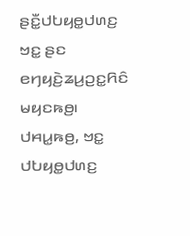ꤔꤢꤪ꤭ꤓꤝꤟꤥ꤭ꤓꤛꤢ꤬ ꤠꤢ꤭ ꤔꤢ ꤕꤚꤟꤢꤧ꤬ꤘꤣ꤬ꤑꤢ꤭ꤖꤢꤨ ꤗꤟꤢꤒꤥ꤬꤯ ꤓꤌꤣ꤭ꤒꤥ꤬, ꤠꤢ꤭ ꤓꤝꤟꤥ꤭ꤓꤛꤢ꤬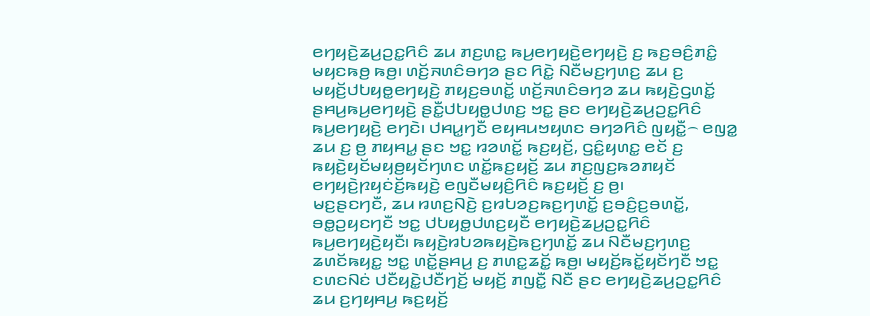ꤕꤚꤟꤢꤧ꤬ꤘꤣ꤬ꤑꤢ꤭ꤖꤢꤨ ꤘꤣ ꤊꤢ꤬ꤛꤢ꤭ ꤒꤣ꤬ꤕꤚꤟꤢꤧ꤬ꤕꤚꤟꤢꤧ꤬ ꤢ꤬ ꤒꤢ꤬ꤋꤢꤨ꤬ꤊꤢꤨ꤭ ꤗꤟꤢꤒꤥ꤬ ꤒꤥ꤬꤯ ꤛꤢꤩ꤬ꤏꤛꤢꤨꤋꤚꤤ ꤔꤢ ꤖꤢꤧ꤭ ꤡꤢꤪꤗꤢ꤬ꤚꤛꤢ꤬ ꤘꤣ ꤢ꤬ ꤗꤟꤢꤩ꤬ꤓꤝꤟꤥ꤭ꤕꤚꤟꤢꤧ꤬ ꤊꤟꤢ꤬ꤋꤛꤢꤩ꤭ ꤛꤢꤩ꤬ꤏꤛꤢꤨꤋꤚꤤ ꤘꤣ ꤒꤟꤢꤧ꤬ꤞꤛꤢꤩ꤭ ꤔꤌꤣ꤬ꤒꤣ꤬ꤕꤚꤟꤢꤧ꤬ ꤔꤢꤪ꤭ꤓꤝꤟꤥ꤭ꤓꤛꤢ꤬ ꤠꤢ꤭ ꤔꤢ ꤕꤚꤟꤢꤧ꤬ꤘꤣ꤬ꤑꤢ꤭ꤖꤢꤨ ꤒꤣ꤬ꤕꤚꤟꤢꤧ꤬ ꤕꤚꤢꤧ꤯ ꤓꤌꤣ꤭ꤚꤢꤪ ꤕꤟꤌꤣꤠꤟꤛꤢ ꤋꤚꤤꤖꤢꤨ ꤜꤟꤢꤪ꤭꤮ ꤕꤜꤤ꤭ ꤘꤣ ꤢ꤬ ꤥ꤬ ꤊꤟꤌꤣ꤭ ꤔꤢ ꤠꤢ꤭ ꤙꤤꤛꤢꤩ꤭ ꤒꤢ꤬ꤟꤢꤩ꤬, ꤞꤢꤨ꤭ꤟꤛꤢ꤭ ꤕꤢꤩ ꤢ꤬ ꤒꤟꤢꤧ꤬ꤟꤢꤩꤗꤟꤥ꤬ꤟꤢꤩꤚꤛꤢ ꤛꤢꤩ꤭ꤒꤢ꤬ꤟꤢꤩ꤬ ꤘꤣ ꤊꤢ꤬ꤜꤢ꤬ꤒꤤꤊꤟꤢꤩ ꤕꤚꤟꤢꤧ꤬ꤐꤟꤢꤦꤢꤩ꤬ꤒꤟꤢꤧ꤬ ꤕꤜꤢꤪꤗꤟꤢꤨ꤬ꤖꤢꤨ ꤒꤢ꤬ꤟꤢꤩ꤬ ꤢ꤬ ꤥ꤬꤯
ꤗꤢ꤬ꤔꤢꤚꤢꤪ, ꤘꤣ ꤙꤛꤢ꤬ꤡꤢꤧ꤬ ꤢ꤬ꤙꤝꤤꤢ꤬ꤒꤢ꤬ꤚꤛꤢꤩ꤭ ꤢ꤬ꤋꤢꤨ꤬ꤢ꤬ꤋꤛꤢꤩ꤭, ꤋꤥ꤭ꤑꤟꤢꤚꤢꤪ ꤠꤢ꤭ ꤓꤝꤟꤥ꤭ꤓꤛꤢ꤬ꤟꤢꤪ ꤕꤚꤟꤢꤧ꤬ꤘꤣ꤬ꤑꤢ꤭ꤖꤢꤨ ꤒꤣ꤬ꤕꤚꤟꤢꤧ꤬ꤟꤢꤪ꤯ ꤒꤟꤢꤧ꤬ꤙꤝꤤꤒꤟꤢꤧ꤬ꤒꤢ꤬ꤚꤛꤢꤩ꤭ ꤘꤣ ꤡꤢꤪꤗꤢ꤬ꤚꤛꤢ꤬ ꤘꤛꤢꤩꤒꤟꤢ꤭ ꤠꤢ꤭ ꤛꤢꤩ꤭ꤔꤌꤣ꤬ ꤢ꤬ ꤊꤛꤢ꤭ꤘꤢꤩ꤭ ꤒꤥ꤬꤯ ꤗꤟꤢꤩ꤬ꤒꤢꤩ꤭ꤟꤢꤩꤚꤢꤪ ꤠꤢ꤭ ꤢꤛꤢꤡꤢꤦ ꤓꤢꤪꤟꤢꤧ꤭ꤓꤢꤪꤚꤢꤩ꤬ ꤗꤟꤢꤩ꤬ ꤊꤜꤢꤪ꤭ ꤡꤢꤪ ꤔꤢ ꤕꤚꤟꤢꤧ꤬ꤘꤣ꤬ꤑꤢ꤭ꤖꤢꤨ ꤘꤣ ꤢ꤬ꤚꤟꤌꤣ꤬ ꤒꤢ꤬ꤟꤢꤩ꤬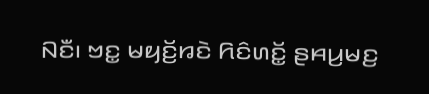ꤡꤢꤪ꤯ ꤠꤢ꤭ ꤗꤟꤢꤩ꤬ꤙꤢꤧ ꤖꤢꤨꤛꤢꤩ꤭ ꤔꤌꤣ꤬ꤗꤢ꤬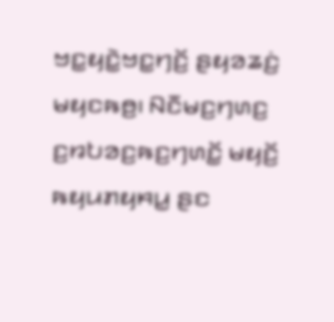ꤠꤢ꤭ꤟꤢꤧ꤭ꤠꤢ꤭ꤚꤢꤩ꤬ ꤔꤟꤤꤘꤢꤦ꤬ ꤗꤟꤢꤒꤥ꤬꤯ ꤡꤢꤪꤗꤢ꤬ꤚꤛꤢ꤬ ꤢ꤬ꤙꤝꤤꤢ꤬ꤒꤢ꤬ꤚꤛꤢꤩ꤭ ꤗꤟꤢꤩ꤬ ꤒꤟꤣꤊꤟꤌꤣ꤭ ꤔꤢ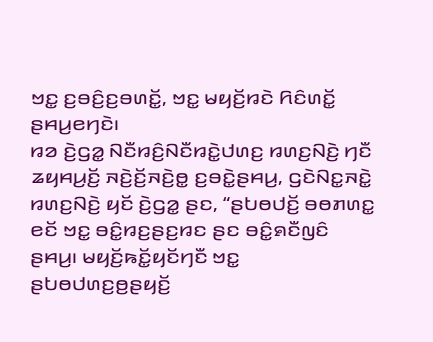ꤠꤢ꤭ ꤢ꤬ꤋꤢꤨ꤬ꤢ꤬ꤋꤛꤢꤩ꤭, ꤠꤢ꤭ ꤗꤟꤢꤩ꤬ꤙꤢꤧ ꤖꤢꤨꤛꤢꤩ꤭ ꤔꤌꤣ꤬ꤕꤚꤢꤧ꤯
ꤙꤤ ꤢꤧ꤬ꤞꤤ꤭ ꤡꤢꤪꤙꤢꤨ꤬ꤡꤢꤪꤙꤢꤧ꤭ꤓꤛꤢ꤬ ꤙꤛꤢ꤬ꤡꤢꤧ꤬ ꤚꤢꤪ ꤘꤟꤌꤣ꤬ꤢꤩ꤬ ꤏꤢꤧ꤬ꤢꤩ꤬ꤏꤢꤧ꤬ꤥ꤭ ꤢ꤬ꤋꤢꤧ꤭ꤔꤌꤣ꤬, ꤞꤢꤧꤡꤢ꤭ꤏꤢꤧ꤭ ꤙꤛꤢ꤬ꤡꤢꤧ꤬ ꤟꤢꤩ ꤢꤧ꤬ꤞꤤ꤭ ꤔꤢ, “ꤔꤝꤥꤓꤢꤩ꤬ ꤋꤥꤊꤛꤢ꤭ ꤕꤢꤩ ꤠꤢ꤭ ꤋꤢꤨ꤭ꤙꤢ꤬ꤔꤢ꤬ꤙꤢ ꤔꤢ ꤋꤢꤨ꤭ꤎꤢꤪꤜꤢꤨ ꤔꤌꤣ꤬꤯ ꤗꤟꤢꤩ꤬ꤒꤢꤩ꤭ꤟꤢꤩꤚꤢꤪ ꤠꤢ꤭ ꤔꤝꤥꤓꤛꤢ꤬ꤥ꤬ꤔꤟꤢꤩ꤬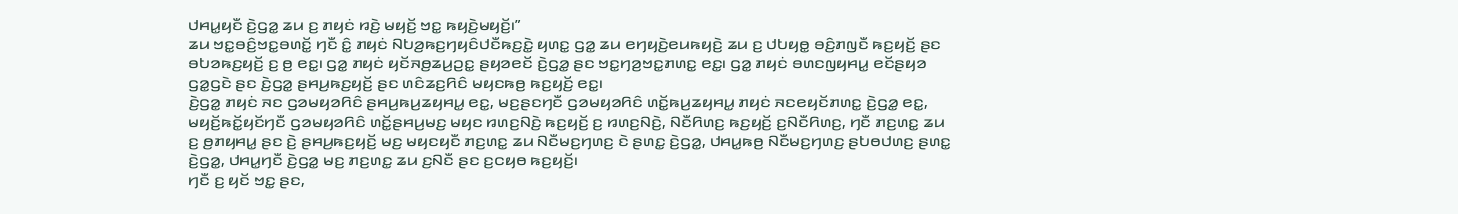ꤓꤌꤣ꤭ꤟꤢꤪ ꤢꤧ꤬ꤞꤤ꤭ ꤘꤣ ꤢ꤬ ꤊꤟꤢꤦ ꤙꤢꤧ꤬ ꤗꤟꤢꤩ꤬ ꤠꤢ꤭ ꤒꤟꤢꤧ꤬ꤗꤟꤢꤩ꤬꤯”
ꤘꤣ ꤠꤢ꤭ꤋꤢꤨ꤬ꤠꤢ꤭ꤋꤛꤢꤩ꤭ ꤚꤢꤪ ꤢꤨ꤭ ꤊꤟꤢꤦ ꤡꤝꤤ꤬ꤒꤢ꤬ꤚꤟꤢꤨꤓꤢꤪꤒꤢ꤬ꤢꤧ꤭ ꤟꤛꤢ꤭ ꤞꤤ꤭ ꤘꤣ ꤕꤚꤟꤢꤧ꤬ꤕꤣꤒꤟꤢꤧ꤬ ꤘꤣ ꤢ꤬ ꤓꤝꤟꤥ꤭ ꤋꤢꤨ꤬ꤊꤜꤢꤪ ꤒꤢ꤬ꤟꤢꤩ꤬ ꤔꤢ ꤋꤝꤤꤒꤢ꤬ꤟꤢꤩ꤬ ꤢ꤬ ꤥ꤬ ꤕꤢ꤭꤯ ꤞꤤ꤭ ꤊꤟꤢꤦ ꤟꤢꤩꤏꤥ꤬ꤘꤣ꤬ꤑꤢ꤭ ꤔꤟꤤꤕꤢꤩ ꤢꤧ꤬ꤞꤤ꤭ ꤔꤢ ꤠꤢ꤭ꤚꤤ꤬ꤠꤢ꤭ꤊꤛꤢ꤭ ꤕꤢ꤭꤯ ꤞꤤ꤭ ꤊꤟꤢꤦ ꤋꤛꤢꤜꤟꤌꤣ꤭ ꤕꤢꤩꤔꤟꤤ ꤞꤤ꤭ꤞꤢꤧ ꤔꤢ ꤢꤧ꤬ꤞꤤ꤭ ꤔꤌꤣ꤬ꤒꤢ꤬ꤟꤢꤩ꤬ ꤔꤢ ꤛꤢꤨꤘꤢ꤬ꤖꤢꤨ ꤗꤟꤢꤒꤥ꤬ ꤒꤢ꤬ꤟꤢꤩ꤬ ꤕꤢ꤭꤯
ꤢꤧ꤬ꤞꤤ꤭ ꤊꤟꤢꤦ ꤏꤢ ꤞꤤꤗꤟꤤꤖꤢꤨ ꤔꤌꤣ꤬ꤒꤣ꤬ꤘꤟꤌꤣ꤭ ꤕꤢ꤭, ꤗꤢ꤬ꤔꤢꤚꤢꤪ ꤞꤤꤗꤟꤤꤖꤢꤨ ꤛꤢꤩ꤭ꤒꤣ꤬ꤘꤟꤌꤣ꤭ ꤊꤟꤢꤦ ꤏꤢꤕꤟꤢꤩꤊꤛꤢ꤭ ꤢꤧ꤬ꤞꤤ꤭ ꤕꤢ꤭, ꤗꤟꤢꤩ꤬ꤒꤢꤩ꤭ꤟꤢꤩꤚꤢꤪ ꤞꤤꤗꤟꤤꤖꤢꤨ ꤛꤢꤩ꤭ꤔꤌꤣ꤬ꤗꤢ꤬ ꤗꤟꤢ ꤙꤛꤢ꤬ꤡꤢꤧ꤬ ꤒꤢ꤬ꤟꤢꤩ꤬ ꤢ꤬ ꤙꤛꤢ꤬ꤡꤢꤧ꤬, ꤡꤢꤪꤖꤛꤢ꤬ ꤒꤢ꤬ꤟꤢꤩ꤬ ꤢ꤬ꤡꤢꤪꤖꤛꤢ꤬, ꤚꤢꤪ ꤊꤢ꤬ꤛꤢ꤭ ꤘꤣ ꤢ꤬ ꤥ꤬ꤊꤟꤌꤣ꤭ ꤔꤢ ꤢꤧ꤬ ꤔꤌꤣ꤬ꤒꤢ꤬ꤟꤢꤩ꤬ ꤗꤢ꤬ ꤗꤟꤢꤟꤢꤪ ꤊꤢ꤬ꤛꤢ꤭ ꤘꤣ ꤡꤢꤪꤗꤢ꤬ꤚꤛꤢ꤬ ꤢꤧ ꤔꤛꤢ꤭ ꤢꤧ꤬ꤞꤤ꤭, ꤓꤌꤣ꤭ꤒꤥ꤬ ꤡꤢꤪꤗꤢ꤬ꤚꤛꤢ꤬ ꤔꤝꤥꤓꤛꤢ꤬ ꤔꤛꤢ꤭ ꤢꤧ꤬ꤞꤤ꤭, ꤓꤌꤣ꤭ꤚꤢꤪ ꤢꤧ꤬ꤞꤤ꤭ ꤗꤢ꤬ ꤊꤢ꤬ꤛꤢ꤭ ꤘꤣ ꤢ꤬ꤡꤢꤪ ꤔꤢ ꤢ꤬ꤍꤟꤥ ꤒꤢ꤬ꤟꤢꤩ꤬꤯
ꤚꤢꤪ ꤢ꤬ ꤟꤢꤩ ꤠꤢ꤭ ꤔꤢ,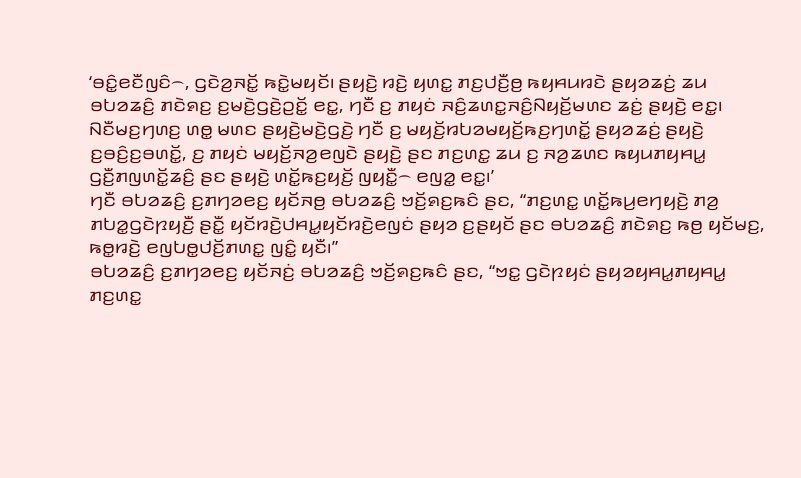‘ꤋꤢꤨ꤭ꤕꤢꤪꤜꤢꤨ꤮, ꤞꤢꤧꤤ꤬ꤏꤢꤩ꤭ ꤒꤢꤧ꤭ꤗꤟꤢꤩ꤯ ꤔꤟꤢꤧ꤬ ꤙꤢꤧ꤬ ꤟꤛꤢ꤭ ꤊꤢ꤬ꤓꤢꤪ꤬ꤥ꤬ ꤒꤟꤌꤣꤙꤢꤧ ꤔꤟꤤꤘꤢꤦ꤬ ꤘꤣ ꤋꤝꤤꤘꤢꤨ꤬ ꤊꤢꤧꤎꤢ꤬ ꤢ꤬ꤗꤢꤧ꤬ꤞꤢꤧ꤬ꤑꤢꤩ꤭ ꤕꤢ꤭, ꤚꤢꤪ ꤢ꤬ ꤊꤟꤢꤦ ꤏꤢꤨ꤬ꤘꤛꤢ꤭ꤏꤢꤨ꤬ꤡꤟꤢꤩ꤬ꤗꤛꤢ ꤘꤢꤦ꤬ ꤔꤟꤢꤧ꤬ ꤕꤢ꤭꤯ ꤡꤢꤪꤗꤢ꤬ꤚꤛꤢ꤬ ꤛꤥ꤭ ꤗꤛꤢ ꤔꤟꤢꤧ꤬ꤗꤢꤧ꤬ꤞꤢꤧ꤬ ꤚꤢꤪ ꤢ꤬ ꤗꤟꤢꤩ꤬ꤙꤝꤤꤗꤟꤢꤩ꤬ꤒꤢ꤬ꤚꤛꤢꤩ꤭ ꤔꤟꤤꤘꤢꤦ꤬ ꤔꤟꤢꤧ꤬ ꤢ꤬ꤋꤢꤨ꤬ꤢ꤬ꤋꤛꤢꤩ꤭, ꤢ꤬ ꤊꤟꤢꤦ ꤗꤟꤢꤩ꤬ꤏꤤ꤬ꤕꤜꤢꤧ ꤔꤟꤢꤧ꤬ ꤔꤢ ꤊꤢ꤬ꤛꤢ꤭ ꤘꤣ ꤢ꤬ ꤏꤤ꤬ꤘꤛꤢ ꤒꤟꤣꤊꤟꤌꤣ꤭ ꤞꤢꤪ꤬ꤊꤜꤛꤢꤩ꤭ꤘꤢꤨ꤬ ꤔꤢ ꤔꤟꤢꤧ꤬ ꤛꤢꤩ꤭ꤒꤢ꤬ꤟꤢꤩ꤬ ꤜꤟꤢꤪ꤭꤮ ꤕꤜꤤ꤭ ꤕꤢ꤭꤯’
ꤚꤢꤪ ꤋꤝꤤꤘꤢꤨ꤬ ꤢ꤬ꤊꤚꤤꤕꤢ꤬ ꤟꤢꤩꤏꤥ꤬ ꤋꤝꤤꤘꤢꤨ꤬ ꤠꤢꤩ꤬ꤎꤢ꤬ꤒꤢꤨ ꤔꤢ, “ꤊꤢ꤬ꤛꤢ꤭ ꤛꤢꤩ꤭ꤒꤣ꤬ꤕꤚꤟꤢꤧ꤬ ꤊꤤ꤬ ꤊꤝꤤ꤭ꤞꤢꤧꤐꤟꤢꤪ꤬ ꤔꤢꤪ꤭ ꤟꤢꤩꤙꤢꤧ꤬ꤓꤌꤣ꤭ꤟꤢꤩꤙꤢꤧ꤬ꤕꤜꤢꤦ ꤔꤟꤤ ꤢ꤬ꤔꤟꤢꤩ ꤔꤢ ꤋꤝꤤꤘꤢꤨ꤬ ꤊꤢꤧꤎꤢ꤬ ꤒꤥ꤬ ꤟꤢꤩꤗꤢ꤬, ꤒꤥ꤭ꤙꤢꤧ꤬ ꤕꤜꤝꤥ꤭ꤓꤢꤩ꤬ꤊꤛꤢ꤭ ꤜꤢꤨ꤭ ꤟꤢꤪ꤯”
ꤋꤝꤤꤘꤢꤨ꤬ ꤢ꤬ꤊꤚꤤꤕꤢ꤬ ꤟꤢꤩꤏꤢꤦ꤬ ꤋꤝꤤꤘꤢꤨ꤬ ꤠꤢꤩ꤬ꤎꤢ꤬ꤒꤢꤨ ꤔꤢ, “ꤠꤢ꤭ ꤞꤢꤧꤐꤟꤢꤦ ꤔꤟꤤꤟꤌꤣ꤭ꤊꤟꤌꤣ꤭ ꤊꤢ꤬ꤛꤢ꤭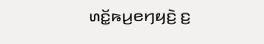ꤛꤢꤩ꤭ꤒꤣ꤬ꤕꤚꤟꤢꤧ꤬ ꤢ꤬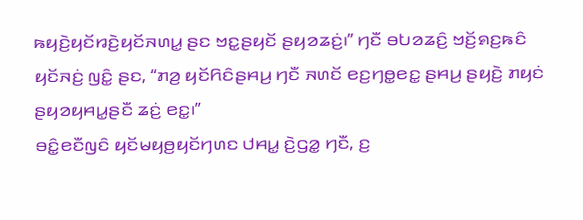ꤒꤟꤢꤧ꤬ꤟꤢꤩꤙꤢꤧ꤬ꤟꤢꤩꤏꤛꤣ꤭ ꤔꤢ ꤠꤢ꤭ꤔꤟꤢꤩ ꤔꤟꤤꤘꤢꤦ꤬꤯” ꤚꤢꤪ ꤋꤝꤤꤘꤢꤨ꤬ ꤠꤢꤩ꤬ꤎꤢ꤬ꤒꤢꤨ ꤟꤢꤩꤏꤢꤦ꤬ ꤜꤢꤨ꤭ ꤔꤢ, “ꤊꤤ꤬ ꤟꤢꤩꤖꤢꤨꤔꤌꤣ꤬ ꤚꤢꤪ ꤏꤛꤢꤩ ꤕꤢ꤬ꤚꤥ꤭ꤕꤢ꤭ ꤔꤌꤣ꤬ ꤔꤟꤢꤧ꤬ ꤊꤟꤢꤦ ꤔꤟꤤꤟꤌꤣ꤭ꤔꤢꤪ ꤘꤢꤦ꤬ ꤕꤢ꤭꤯”
ꤋꤢꤨ꤭ꤕꤢꤪꤜꤢꤨ ꤟꤢꤩꤗꤟꤥ꤬ꤟꤢꤩꤚꤛꤢ ꤓꤌꤣ꤭ ꤢꤧ꤬ꤞꤤ꤭ ꤚꤢꤪ, ꤢ꤬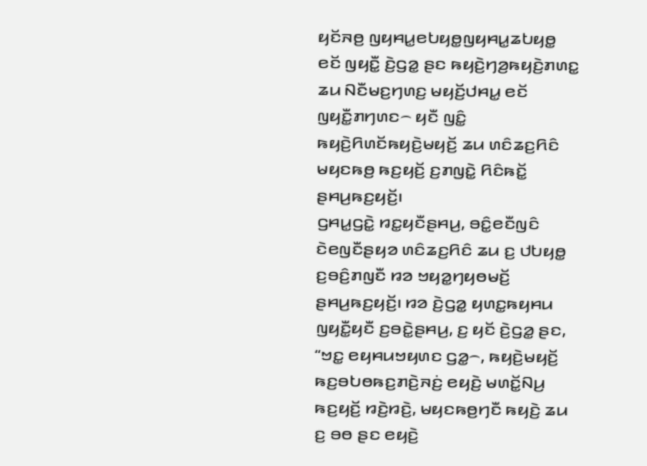ꤟꤢꤩꤏꤥ꤬ ꤜꤟꤌꤣ꤭ꤕꤝꤟꤥ꤭ꤜꤟꤌꤣ꤭ꤘꤝꤟꤥ꤭ ꤕꤢꤩ ꤜꤟꤢꤪ꤭ ꤢꤧ꤬ꤞꤤ꤭ ꤔꤢ ꤒꤟꤢꤧ꤬ꤚꤤ꤬ꤒꤟꤢꤧ꤬ꤊꤛꤢ꤭ ꤘꤣ ꤡꤢꤪꤗꤢ꤬ꤚꤛꤢ꤬ ꤗꤟꤢꤩ꤬ꤓꤌꤣ꤭ ꤕꤢꤩ ꤜꤟꤢꤪ꤭ꤊꤚꤛꤢ꤮ ꤟꤢꤪ ꤜꤢꤨ꤭ ꤒꤟꤢꤧ꤬ꤖꤛꤢꤩꤒꤟꤢꤧ꤬ꤗꤟꤢꤩ꤬ ꤘꤣ ꤛꤢꤨꤘꤢ꤬ꤖꤢꤨ ꤗꤟꤢꤒꤥ꤬ ꤒꤢ꤬ꤟꤢꤩ꤬ ꤢ꤬ꤊꤜꤢꤧ꤭ ꤖꤢꤨꤒꤢꤩ꤭ ꤔꤌꤣ꤬ꤒꤢ꤬ꤟꤢꤩ꤬꤯
ꤞꤌꤣ꤭ꤞꤢꤧ꤭ ꤙꤢ꤭ꤟꤢꤪꤔꤌꤣ꤬, ꤋꤢꤨ꤭ꤕꤢꤪꤜꤢꤨ ꤢꤧꤕꤜꤢꤪꤔꤟꤤ ꤛꤢꤨꤘꤢ꤬ꤖꤢꤨ ꤘꤣ ꤢ꤬ ꤓꤝꤟꤥ꤭ ꤢ꤬ꤋꤢꤨ꤬ꤊꤜꤢꤪ ꤙꤤ ꤠꤟꤤ꤭ꤚꤟꤥꤗꤢꤩ꤬ ꤔꤌꤣ꤬ꤒꤢ꤬ꤟꤢꤩ꤬꤯ ꤙꤤ ꤢꤧ꤬ꤞꤤ꤭ ꤟꤛꤢ꤭ꤒꤟꤌꤣ ꤜꤟꤢꤪ꤭ꤟꤢꤪ ꤢ꤬ꤋꤢꤧ꤭ꤔꤌꤣ꤬, ꤢ꤬ ꤟꤢꤩ ꤢꤧ꤬ꤞꤤ꤭ ꤔꤢ, “ꤠꤢ꤭ ꤕꤟꤌꤣꤠꤟꤛꤢ ꤞꤤ꤭꤮, ꤒꤟꤢꤧ꤬ꤗꤟꤢꤩ꤬ ꤒꤢ꤬ꤋꤝꤥꤒꤢ꤬ꤊꤢꤧ꤬ꤏꤢꤦ꤬ ꤕꤟꤢꤧ꤬ ꤗꤛꤢꤩ꤭ꤡꤣ꤬ ꤒꤢ꤬ꤟꤢꤩ꤬ ꤙꤢꤧ꤬ꤙꤢꤧ꤬, ꤗꤟꤢꤒꤥ꤬ꤚꤢꤪ ꤒꤟꤢꤧ꤬ ꤘꤣ ꤢ꤬ ꤋꤥ ꤔꤢ ꤕꤟꤢꤧ꤬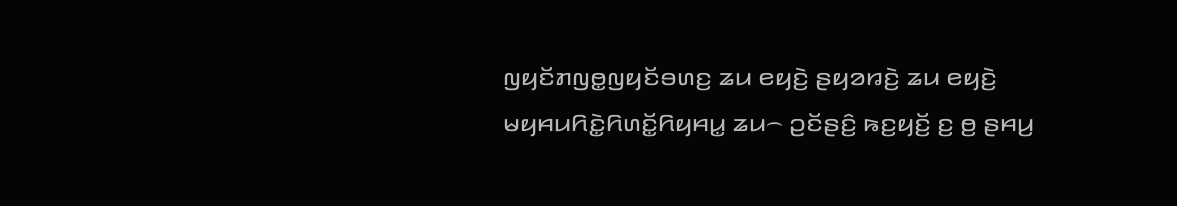ꤜꤟꤢꤩꤊꤜꤥ꤭ꤜꤟꤢꤩꤋꤛꤢ꤬ ꤘꤣ ꤕꤟꤢꤧ꤬ ꤔꤟꤤꤙꤢꤧ꤬ ꤘꤣ ꤕꤟꤢꤧ꤬ ꤗꤟꤌꤣꤖꤢꤧ꤭ꤖꤛꤢꤩ꤭ꤖꤟꤌꤣ꤭ ꤘꤣ꤮ ꤑꤢꤩꤔꤢꤨ꤬ ꤒꤢ꤬ꤟꤢꤩ꤬ ꤢ꤬ ꤥ꤬ ꤔꤌꤣ꤬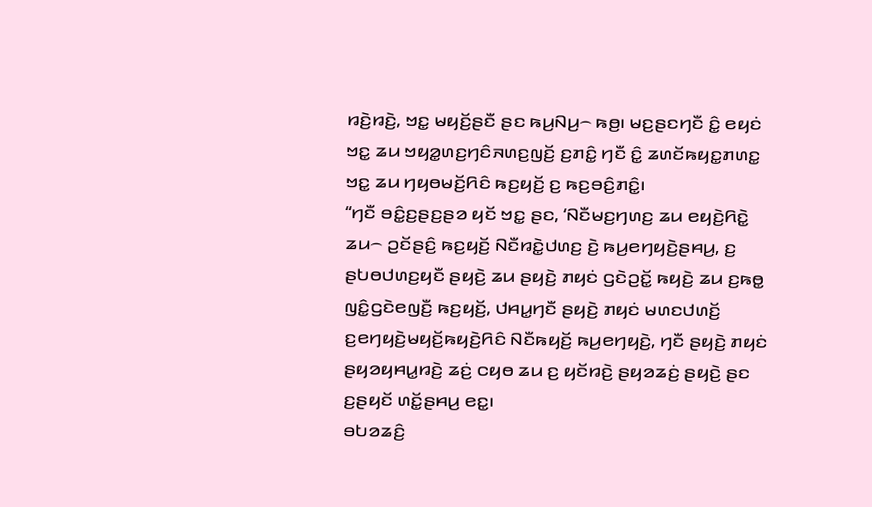ꤙꤢꤧ꤬ꤙꤢꤧ꤬, ꤠꤢ꤭ ꤗꤟꤢꤩ꤬ꤔꤢꤪ ꤔꤢ ꤒꤣ꤬ꤡꤣ꤬꤮ ꤒꤥ꤬꤯ ꤗꤢ꤬ꤔꤢꤚꤢꤪ ꤢꤨ꤭ ꤕꤟꤢꤦ ꤠꤢ꤭ ꤘꤣ ꤠꤟꤤ꤭ꤛꤢ꤬ꤚꤢꤨꤏꤛꤢ꤬ꤜꤢꤩ꤬ ꤢ꤬ꤊꤢꤨ꤭ ꤚꤢꤪ ꤢꤨ꤭ ꤘꤛꤢꤩꤒꤟꤢ꤭ꤊꤛꤢ꤭ ꤠꤢ꤭ ꤘꤣ ꤚꤟꤥꤗꤢꤩ꤬ꤖꤢꤨ ꤒꤢ꤬ꤟꤢꤩ꤬ ꤢ꤬ ꤒꤢ꤬ꤋꤢꤨ꤬ꤊꤢꤨ꤭꤯
“ꤚꤢꤪ ꤋꤢꤨ꤭ꤢ꤬ꤔꤢ꤬ꤔꤤ ꤟꤢꤩ ꤠꤢ꤭ ꤔꤢ, ‘ꤡꤢꤪꤗꤢ꤬ꤚꤛꤢ꤬ ꤘꤣ ꤕꤟꤢꤧ꤬ꤖꤢꤧ꤭ ꤘꤣ꤮ ꤑꤢꤩꤔꤢꤨ꤬ ꤒꤢ꤬ꤟꤢꤩ꤬ ꤡꤢꤪꤙꤢꤧ꤭ꤓꤛꤢ꤬ ꤢꤧ꤬ ꤒꤣ꤬ꤕꤚꤟꤢꤧ꤬ꤔꤌꤣ꤬, ꤢ꤬ ꤔꤝꤥꤓꤛꤢ꤬ꤟꤢꤪ ꤔꤟꤢꤧ꤬ ꤘꤣ ꤔꤟꤢꤧ꤬ ꤊꤟꤢꤦ ꤞꤢꤧꤑꤢꤩ꤭ ꤒꤟꤢꤧ꤬ ꤘꤣ ꤢ꤬ꤒꤥ꤭ ꤜꤢꤨ꤭ꤞꤢꤧꤕꤜꤢꤪ꤬ ꤒꤢ꤬ꤟꤢꤩ꤬, ꤓꤌꤣ꤭ꤚꤢꤪ ꤔꤟꤢꤧ꤬ ꤊꤟꤢꤦ ꤗꤛꤢꤓꤛꤢꤩ꤬ ꤢ꤬ꤕꤚꤟꤢꤧ꤬ꤗꤟꤢꤩ꤬ꤒꤟꤢꤧ꤬ꤖꤢꤨ ꤡꤢꤪꤒꤟꤢꤩ꤬ ꤒꤣ꤬ꤕꤚꤟꤢꤧ꤬, ꤚꤢꤪ ꤔꤟꤢꤧ꤬ ꤊꤟꤢꤦ ꤔꤟꤤꤟꤌꤣ꤭ꤙꤢꤧ꤬ ꤘꤢꤦ꤬ ꤍꤟꤥ ꤘꤣ ꤢ꤬ ꤟꤢꤩꤙꤢꤧ꤬ ꤔꤟꤤꤘꤢꤦ꤬ ꤔꤟꤢꤧ꤬ ꤔꤢ ꤢ꤬ꤔꤟꤢꤩ ꤛꤢꤩ꤭ꤔꤌꤣ꤬ ꤕꤢ꤭꤯
ꤋꤝꤤꤘꤢꤨ꤬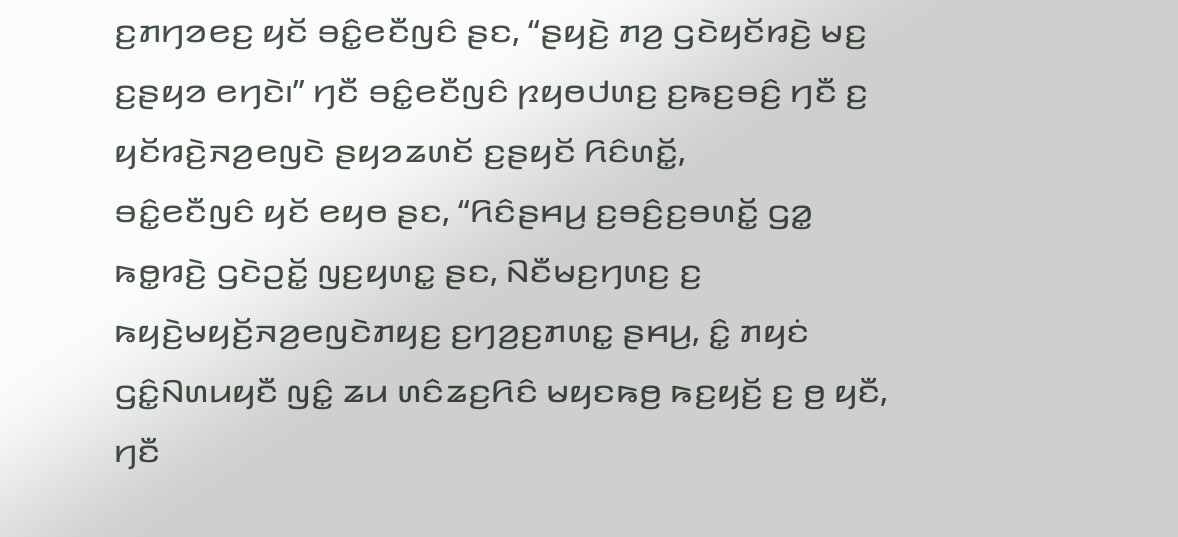ꤢ꤬ꤊꤚꤤꤕꤢ꤬ ꤟꤢꤩ ꤋꤢꤨ꤭ꤕꤢꤪꤜꤢꤨ ꤔꤢ, “ꤔꤟꤢꤧ꤬ ꤊꤤ꤬ ꤞꤢꤧꤟꤢꤩꤙꤢꤧ꤬ ꤗꤢ꤬ ꤢ꤬ꤔꤟꤤ ꤕꤚꤢꤧ꤯” ꤚꤢꤪ ꤋꤢꤨ꤭ꤕꤢꤪꤜꤢꤨ ꤐꤟꤥꤓꤛꤢ꤬ ꤢ꤬ꤒꤢ꤬ꤋꤢꤨ꤬ ꤚꤢꤪ ꤢ꤬ ꤟꤢꤩꤙꤢꤧ꤬ꤏꤤ꤬ꤕꤜꤢꤧ ꤔꤟꤤꤘꤛꤢꤩ ꤢ꤬ꤔꤟꤢꤩ ꤖꤢꤨꤛꤢꤩ꤭,
ꤋꤢꤨ꤭ꤕꤢꤪꤜꤢꤨ ꤟꤢꤩ ꤕꤟꤥ ꤔꤢ, “ꤖꤢꤨꤔꤌꤣ꤬ ꤢ꤬ꤋꤢꤨ꤬ꤢ꤬ꤋꤛꤢꤩ꤭ ꤞꤤ꤭ ꤒꤥ꤭ꤙꤢꤧ꤬ ꤞꤢꤧꤑꤢꤩ꤭ ꤜꤢ꤬ꤟꤛꤢ꤭ ꤔꤢ, ꤡꤢꤪꤗꤢ꤬ꤚꤛꤢ꤬ ꤢ꤬ ꤒꤟꤢꤧ꤬ꤗꤟꤢꤩ꤬ꤏꤤ꤬ꤕꤜꤢꤧꤊꤟꤢ꤬ ꤢ꤬ꤚꤤ꤬ꤢ꤬ꤊꤛꤢ꤭ ꤔꤌꤣ꤬, ꤢꤨ꤭ ꤊꤟꤢꤦ ꤞꤢꤨ꤭ꤡꤛꤣꤟꤢꤪ ꤜꤢꤨ꤭ ꤘꤣ ꤛꤢꤨꤘꤢ꤬ꤖꤢꤨ ꤗꤟꤢꤒꤥ꤬ ꤒꤢ꤬ꤟꤢꤩ꤬ ꤢ꤬ ꤥ꤬ ꤟꤢꤪ, ꤚꤢꤪ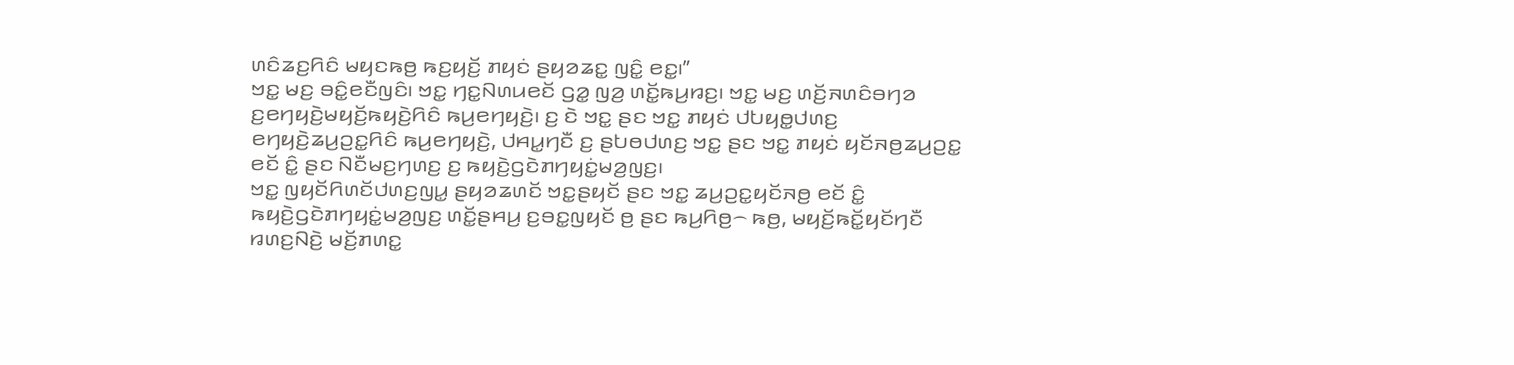ꤛꤢꤨꤘꤢ꤬ꤖꤢꤨ ꤗꤟꤢꤒꤥ꤬ ꤒꤢ꤬ꤟꤢꤩ꤬ ꤊꤟꤢꤦ ꤔꤟꤤꤘꤢ꤭ ꤜꤢꤨ꤭ ꤕꤢ꤭꤯”
ꤠꤢ꤭ ꤗꤢ꤬ ꤋꤢꤨ꤭ꤕꤢꤪꤜꤢꤨ꤯ ꤠꤢ꤭ ꤚꤢ꤭ꤡꤛꤣꤕꤢꤩ ꤞꤤ꤭ ꤜꤤ꤬ ꤛꤢꤩ꤭ꤒꤣ꤬ꤙꤢ꤬꤯ ꤠꤢ꤭ ꤗꤢ꤬ ꤛꤢꤩ꤬ꤏꤛꤢꤨꤋꤚꤤ ꤢ꤬ꤕꤚꤟꤢꤧ꤬ꤗꤟꤢꤩ꤬ꤒꤟꤢꤧ꤬ꤖꤢꤨ ꤒꤣ꤬ꤕꤚꤟꤢꤧ꤬꤯ ꤢ꤬ ꤢꤧ ꤠꤢ꤭ ꤔꤢ ꤠꤢ꤭ ꤊꤟꤢꤦ ꤓꤝꤟꤥ꤭ꤓꤛꤢ꤬ ꤕꤚꤟꤢꤧ꤬ꤘꤣ꤬ꤑꤢ꤭ꤖꤢꤨ ꤒꤣ꤬ꤕꤚꤟꤢꤧ꤬, ꤓꤌꤣ꤭ꤚꤢꤪ ꤢ꤬ ꤔꤝꤥꤓꤛꤢ꤬ ꤠꤢ꤭ ꤔꤢ ꤠꤢ꤭ ꤊꤟꤢꤦ ꤟꤢꤩꤏꤥ꤬ꤘꤣ꤬ꤑꤢ꤭ ꤕꤢꤩ ꤢꤨ꤭ ꤔꤢ ꤡꤢꤪꤗꤢ꤬ꤚꤛꤢ꤬ ꤢ꤬ ꤒꤟꤢꤧ꤬ꤞꤢꤧꤊꤚꤟꤢꤦ꤭ꤗꤤ꤬ꤜꤢ꤬꤯
ꤠꤢ꤭ ꤜꤟꤢꤩꤖꤛꤢꤩꤓꤛꤢ꤬ꤜꤣ꤭ ꤔꤟꤤꤘꤛꤢꤩ ꤠꤢ꤭ꤔꤟꤢꤩ ꤔꤢ ꤠꤢ꤭ ꤘꤣ꤬ꤑꤢ꤭ꤟꤢꤩꤏꤥ꤬ ꤕꤢꤩ ꤢꤨ꤭ ꤒꤟꤢꤧ꤬ꤞꤢꤧꤊꤚꤟꤢꤦ꤭ꤗꤤ꤬ꤜꤢ꤬ ꤛꤢꤩ꤭ꤔꤌꤣ꤬ ꤢ꤬ꤋꤢ꤭ꤜꤟꤢꤩ ꤥ꤬ ꤔꤢ ꤒꤣ꤬ꤖꤥ꤬꤮ ꤒꤥ꤬, ꤗꤟꤢꤩ꤬ꤒꤢꤩ꤭ꤟꤢꤩꤚꤢꤪ ꤙꤛꤢ꤬ꤡꤢꤧ꤬ ꤗꤢꤩ꤬ꤊꤛꤢ꤭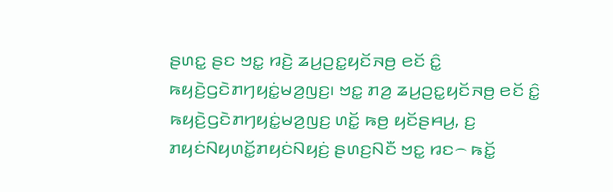ꤔꤛꤢ꤭ ꤔꤢ ꤠꤢ꤭ ꤙꤢꤧ꤬ ꤘꤣ꤬ꤑꤢ꤭ꤟꤢꤩꤏꤥ꤬ ꤕꤢꤩ ꤢꤨ꤭ ꤒꤟꤢꤧ꤬ꤞꤢꤧꤊꤚꤟꤢꤦ꤭ꤗꤤ꤬ꤜꤢ꤬꤯ ꤠꤢ꤭ ꤊꤤ꤬ ꤘꤣ꤬ꤑꤢ꤭ꤟꤢꤩꤏꤥ꤬ ꤕꤢꤩ ꤢꤨ꤭ ꤒꤟꤢꤧ꤬ꤞꤢꤧꤊꤚꤟꤢꤦ꤭ꤗꤤ꤬ꤜꤢ꤬ ꤛꤢꤩ꤭ ꤒꤥ꤬ ꤟꤢꤩꤔꤌꤣ꤬, ꤢ꤬ ꤊꤟꤢꤦꤡꤟꤛꤢꤩ꤭ꤊꤟꤢꤦꤡꤟꤢꤦ꤬ ꤔꤛꤢ꤬ꤡꤢꤪ ꤠꤢ꤭ ꤙꤢ꤮ ꤒꤢꤩ꤭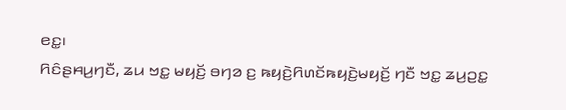ꤕꤢ꤭꤯
ꤖꤢꤨꤔꤌꤣ꤬ꤚꤢꤪ, ꤘꤣ ꤠꤢ꤭ ꤗꤟꤢꤩ꤬ ꤋꤚꤤ ꤢ꤬ ꤒꤟꤢꤧ꤬ꤖꤛꤢꤩꤒꤟꤢꤧ꤬ꤗꤟꤢꤩ꤬ ꤚꤢꤪ ꤠꤢ꤭ ꤘꤣ꤬ꤑꤢ꤭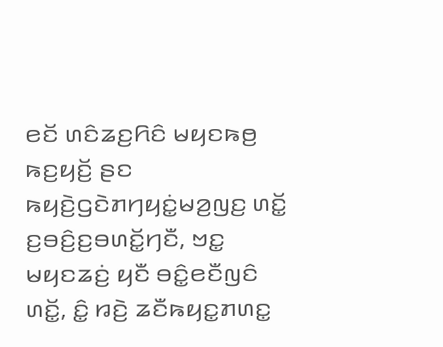ꤕꤢꤩ ꤛꤢꤨꤘꤢ꤬ꤖꤢꤨ ꤗꤟꤢꤒꤥ꤬ ꤒꤢ꤬ꤟꤢꤩ꤬ ꤔꤢ ꤒꤟꤢꤧ꤬ꤞꤢꤧꤊꤚꤟꤢꤦ꤭ꤗꤤ꤬ꤜꤢ꤬ ꤛꤢꤩ꤭ ꤢ꤬ꤋꤢꤨ꤬ꤢ꤬ꤋꤛꤢꤩ꤭ꤚꤢꤪ, ꤠꤢ꤭ ꤗꤟꤢꤘꤢꤦ꤬ ꤟꤢꤪ ꤋꤢꤨ꤭ꤕꤢꤪꤜꤢꤨ ꤛꤢꤩ꤭, ꤢꤨ꤭ ꤙꤢꤧ꤬ ꤘꤢꤪꤒꤟꤢ꤭ꤊꤛꤢ꤭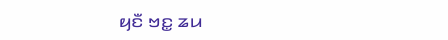ꤟꤢꤪ ꤠꤢ꤭ ꤘꤣ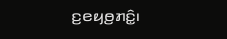ꤢ꤬ꤕꤟꤥ꤬ꤊꤢꤨ꤭꤯